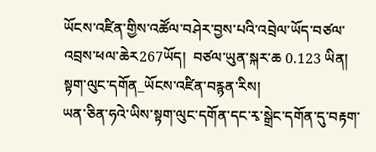ཡོངས་འཛིན་གྱིས་འཚོལ་བཤེར་བྱས་པའི་འབྲེལ་ཡོད་བཙལ་འབྲས་ཕལ་ཆེར267ཡོད།  བཙལ་ཡུན་སྐར་ཆ 0.123 ཡིན།
སྟག་ལུང་དགོན_ཡོངས་འཛིན་བརྙན་རིས།
ཡན་ཅིན་ཧའེ་ཡིས་སྟག་ལུང་དགོན་དང་རྭ་སྒྲེང་དགོན་དུ་བརྟག་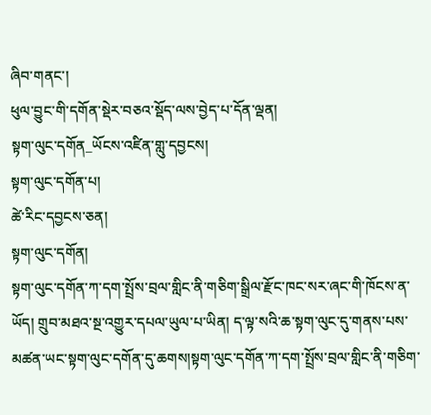ཞིབ་གནང་།
ཕུལ་བྱུང་གི་དགོན་སྡེར་བཅའ་སྡོད་ལས་བྱེད་པ་དོན་ལྡན།
སྟག་ལུང་དགོན_ཡོངས་འཛིན་གླུ་དབྱངས།
སྟག་ལུང་དགོན་པ།
ཚེ་རིང་དབྱངས་ཅན།
སྟག་ལུང་དགོན།
སྟག་ལུང་དགོན་ཀ་དག་སྤྲོས་བྲལ་གླིང་ནི་གཅིག་སྒྲིལ་རྫོང་ཁང་སར་ཞང་གི་ཁོངས་ན་ཡོད། གྲུབ་མཐའ་སྔ་འགྱུར་དཔལ་ཡུལ་པ་ཡིན། ད་ལྟ་སའི་ཆ་སྟག་ལུང་དུ་གནས་པས་མཚན་ཡང་སྟག་ལུང་དགོན་དུ་ཆགས།སྟག་ལུང་དགོན་ཀ་དག་སྤྲོས་བྲལ་གླིང་ནི་གཅིག་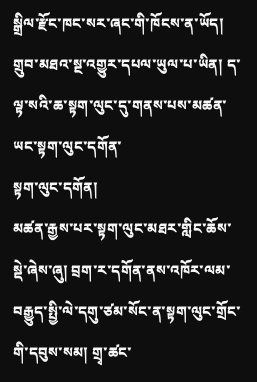སྒྲིལ་རྫོང་ཁང་སར་ཞང་གི་ཁོངས་ན་ཡོད། གྲུབ་མཐའ་སྔ་འགྱུར་དཔལ་ཡུལ་པ་ཡིན། ད་ལྟ་སའི་ཆ་སྟག་ལུང་དུ་གནས་པས་མཚན་ཡང་སྟག་ལུང་དགོན་
སྟག་ལུང་དགོན།
མཚན་རྒྱས་པར་སྟག་ལུང་མཐར་གླིང་ཆོས་སྡེ་ཞེས་ཞུ། བྲག་ར་དགོན་ནས་འཁོར་ལམ་བརྒྱུད་སྤྱི་ལེ་དགུ་ཙམ་སོང་ན་སྟག་ལུང་གྲོང་གི་དབུས་སམ། གྲྭ་ཚང་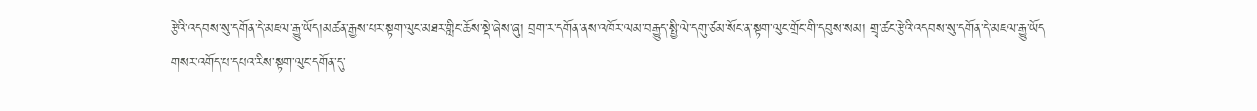རྩེའི་འདབས་སུ་དགོན་དེ་མཇལ་རྒྱུ་ཡོད།མཚན་རྒྱས་པར་སྟག་ལུང་མཐར་གླིང་ཆོས་སྡེ་ཞེས་ཞུ། བྲག་ར་དགོན་ནས་འཁོར་ལམ་བརྒྱུད་སྤྱི་ལེ་དགུ་ཙམ་སོང་ན་སྟག་ལུང་གྲོང་གི་དབུས་སམ། གྲྭ་ཚང་རྩེའི་འདབས་སུ་དགོན་དེ་མཇལ་རྒྱུ་ཡོད
གསར་འགོད་པ་དཔའ་རིས་སྟག་ལུང་དགོན་དུ་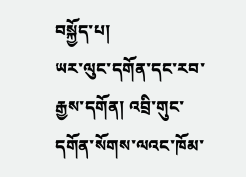བསྐྱོད་པ།
ཡར་ལུང་དགོན་དང་རབ་རྒྱས་དགོན། འབྲི་གུང་དགོན་སོགས་ལའང་ཁོམ་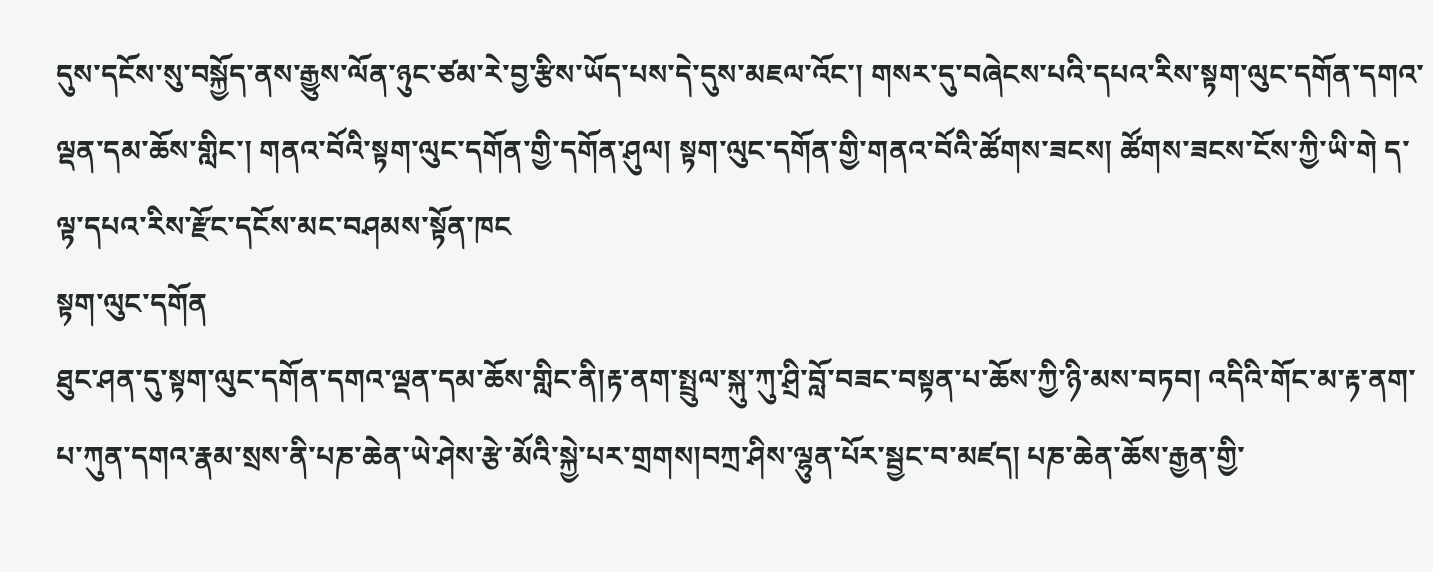དུས་དངོས་སུ་བསྐྱོད་ནས་རྒྱུས་ལོན་ཉུང་ཙམ་རེ་བྱ་རྩིས་ཡོད་པས་དེ་དུས་མཇལ་འོང་། གསར་དུ་བཞེངས་པའི་དཔའ་རིས་སྟག་ལུང་དགོན་དགའ་ལྡན་དམ་ཆོས་གླིང་། གནའ་བོའི་སྟག་ལུང་དགོན་གྱི་དགོན་ཤུལ། སྟག་ལུང་དགོན་གྱི་གནའ་བོའི་ཚོགས་ཟངས། ཚོགས་ཟངས་ངོས་ཀྱི་ཡི་གེ ད་ལྟ་དཔའ་རིས་རྫོང་དངོས་མང་བཤམས་སྟོན་ཁང
སྟག་ལུང་དགོན
ཐུང་ཤན་དུ་སྟག་ལུང་དགོན་དགའ་ལྡན་དམ་ཆོས་གླིང་ནི།རྟ་ནག་སྤྲུལ་སྐུ་ཀུ་ཤྲི་བློ་བཟང་བསྟན་པ་ཆོས་ཀྱི་ཉི་མས་བཏབ། འདིའི་གོང་མ་རྟ་ནག་པ་ཀུན་དགའ་རྣམ་སྲས་ནི་པཎ་ཆེན་ཡེ་ཤེས་རྩེ་མོའི་སྐྱེ་པར་གྲགས།བཀྲ་ཤིས་ལྷུན་པོར་སྦྱང་བ་མཛད། པཎ་ཆེན་ཆོས་རྒྱན་གྱི་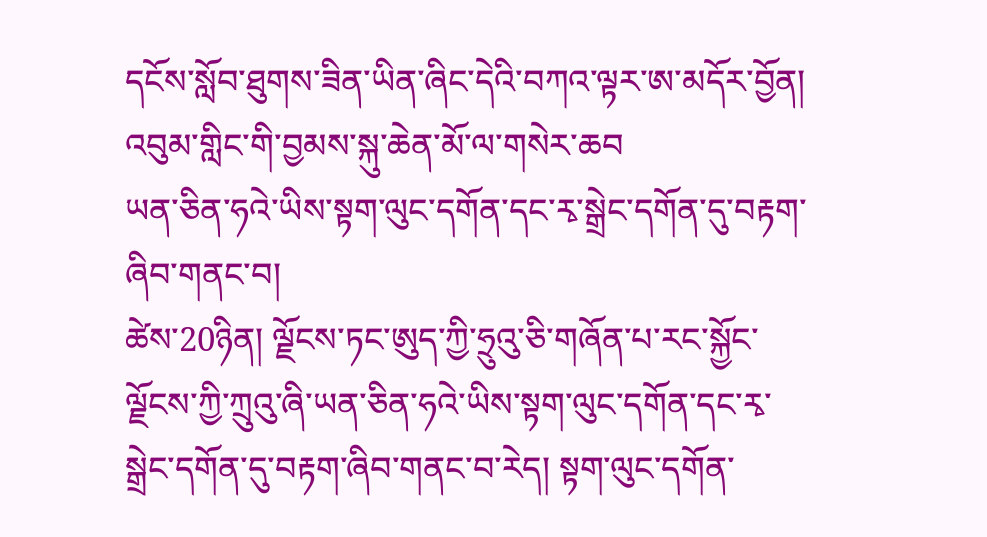དངོས་སློབ་ཐུགས་ཟིན་ཡིན་ཞིང་དེའི་བཀའ་ལྟར་ཨ་མདོར་བྱོན། འབུམ་གླིང་གི་བྱམས་སྐུ་ཆེན་མོ་ལ་གསེར་ཆབ
ཡན་ཅིན་ཧའེ་ཡིས་སྟག་ལུང་དགོན་དང་རྭ་སྒྲེང་དགོན་དུ་བརྟག་ཞིབ་གནང་བ།
ཚེས་20ཉིན། ལྗོངས་ཏང་ཨུད་ཀྱི་ཧྲུའུ་ཅི་གཞོན་པ་རང་སྐྱོང་ལྗོངས་ཀྱི་ཀྲུའུ་ཞི་ཡན་ཅིན་ཧའེ་ཡིས་སྟག་ལུང་དགོན་དང་རྭ་སྒྲེང་དགོན་དུ་བརྟག་ཞིབ་གནང་བ་རེད། སྟག་ལུང་དགོན་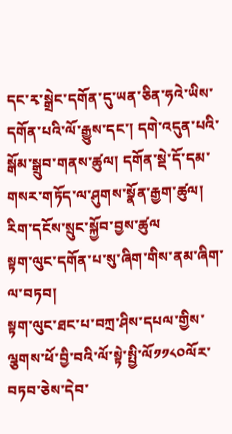དང་རྭ་སྒྲེང་དགོན་དུ་ཡན་ཅིན་ཧའེ་ཡིས་དགོན་པའི་ལོ་རྒྱུས་དང་། དགེ་འདུན་པའི་སྒོམ་སྒྲུབ་གནས་ཚུལ། དགོན་སྡེ་དོ་དམ་གསར་གཏོད་ལ་ཤུགས་སྣོན་རྒྱག་ཚུལ། རིག་དངོས་སྲུང་སྐྱོབ་བྱས་ཚུལ
སྟག་ལུང་དགོན་པ་སུ་ཞིག་གིས་ནམ་ཞིག་ལ་བཏབ།
སྟག་ལུང་ཐང་པ་བཀྲ་ཤིས་དཔལ་གྱིས་ལྕགས་ཕོ་བྱི་བའི་ལོ་སྟེ་སྤྱི་ལོ༡༡༨༠ལོར་བཏབ་ཅེས་དེབ་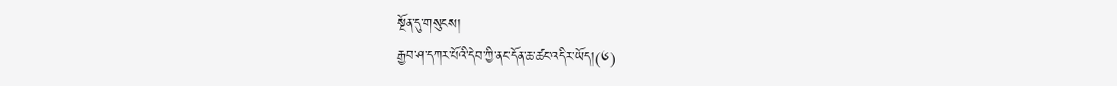སྔོན་དུ་གསུངས།
རྒྱབ་ཤ་དཀར་པོའི་དེབ་ཀྱི་ནང་དོན་ཆ་ཚང་འདིར་ཡོད།(༦)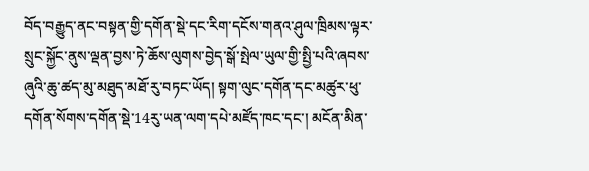བོད་བརྒྱུད་ནང་བསྟན་གྱི་དགོན་སྡེ་དང་རིག་དངོས་གནའ་ཤུལ་ཁྲིམས་ལྟར་སྲུང་སྐྱོང་ནུས་ལྡན་བྱས་ཏེ་ཆོས་ལུགས་བྱེད་སྒོ་སྤེལ་ཡུལ་གྱི་སྤྱི་པའི་ཞབས་ཞུའི་ཆུ་ཚད་མུ་མཐུད་མཐོ་རུ་བཏང་ཡོད། སྟག་ལུང་དགོན་དང་མཚུར་ཕུ་དགོན་སོགས་དགོན་སྡེ་14རུ་ཡན་ལག་དཔེ་མཛོད་ཁང་དང་། མངོན་མིན་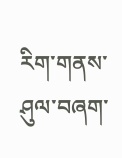རིག་གནས་ཤུལ་བཞག་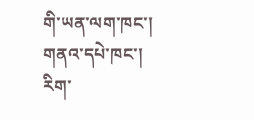གི་ཡན་ལག་ཁང་། གནའ་དཔེ་ཁང་། རིག་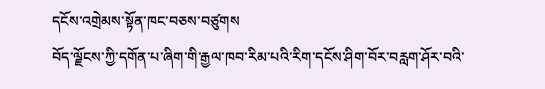དངོས་འགྲེམས་སྟོན་ཁང་བཅས་བཙུགས
བོད་ལྗོངས་ཀྱི་དགོན་པ་ཞིག་གི་རྒྱལ་ཁབ་རིམ་པའི་རིག་དངོས་ཤིག་བོར་བརླག་ཤོར་བའི་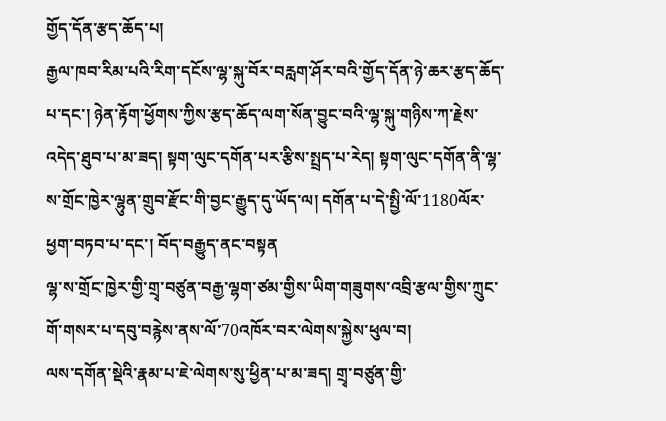གྱོད་དོན་རྩད་ཆོད་པ།
རྒྱལ་ཁབ་རིམ་པའི་རིག་དངོས་ལྷ་སྐུ་བོར་བརླག་ཤོར་བའི་གྱོད་དོན་ཉེ་ཆར་རྩད་ཆོད་པ་དང་། ཉེན་རྟོག་ཕྱོགས་ཀྱིས་རྩད་ཆོད་ལག་སོན་བྱུང་བའི་ལྷ་སྐུ་གཉིས་ཀ་རྗེས་འདེད་ཐུབ་པ་མ་ཟད། སྟག་ལུང་དགོན་པར་རྩིས་སྤྲད་པ་རེད། སྟག་ལུང་དགོན་ནི་ལྷ་ས་གྲོང་ཁྱེར་ལྷུན་གྲུབ་རྫོང་གི་བྱང་རྒྱུད་དུ་ཡོད་ལ། དགོན་པ་དེ་སྤྱི་ལོ་1180ལོར་ཕྱག་བཏབ་པ་དང་། བོད་བརྒྱུད་ནང་བསྟན
ལྷ་ས་གྲོང་ཁྱེར་གྱི་གྲྭ་བཙུན་བརྒྱ་ལྷག་ཙམ་གྱིས་ཡིག་གཟུགས་འབྲི་རྩལ་གྱིས་ཀྲུང་གོ་གསར་པ་དབུ་བརྙེས་ནས་ལོ་70འཁོར་བར་ལེགས་སྐྱེས་ཕུལ་བ།
ལས་དགོན་སྡེའི་རྣམ་པ་ཇེ་ལེགས་སུ་ཕྱིན་པ་མ་ཟད། གྲྭ་བཙུན་གྱི་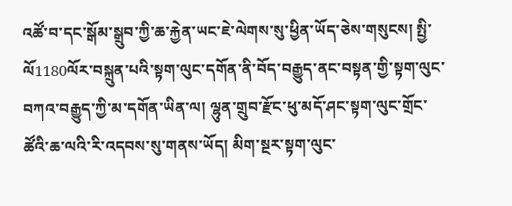འཚོ་བ་དང་སྒོམ་སྒྲུབ་ཀྱི་ཆ་རྐྱེན་ཡང་ཇེ་ལེགས་སུ་ཕྱིན་ཡོད་ཅེས་གསུངས། སྤྱི་ལོ1180ལོར་བསྐྲུན་པའི་སྟག་ལུང་དགོན་ནི་བོད་བརྒྱུད་ནང་བསྟན་གྱི་སྟག་ལུང་བཀའ་བརྒྱུད་ཀྱི་མ་དགོན་ཡིན་ལ། ལྷུན་གྲུབ་རྫོང་ཕུ་མདོ་ཤང་སྟག་ལུང་གྲོང་ཚོའི་ཆ་ལའི་རི་འདབས་སུ་གནས་ཡོད། མིག་སྔར་སྟག་ལུང་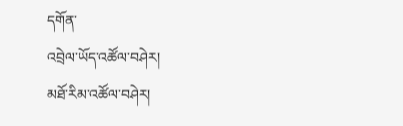དགོན་
འབྲེལ་ཡོད་འཚོལ་བཤེར།
མཐོ་རིམ་འཚོལ་བཤེར།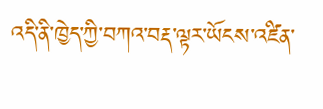འདི་ནི་ཁྱེད་ཀྱི་བཀའ་བརྡ་ལྟར་ཡོངས་འཛིན་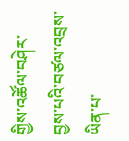གྱིས་འཚོལ་བཤེར་བྱས་པའི་བཙལ་འབྲས་ཡིན་པ་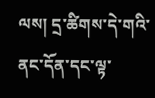ལས། དྲ་ཚིགས་དེ་གའི་ནང་དོན་དང་ལྟ་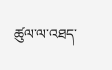ཚུལ་ལ་འཐད་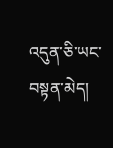འདུན་ཅི་ཡང་བསྟན་མེད།